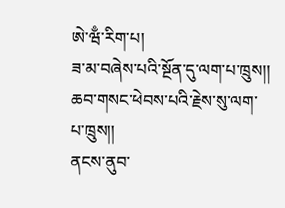ཨེ་ཝྃ་རིག་པ།
ཟ་མ་བཞེས་པའི་སྔོན་དུ་ལག་པ་ཁྲུས།།
ཆབ་གསང་ཕེབས་པའི་རྗེས་སུ་ལག་པ་ཁྲུས།།
ནངས་ནུབ་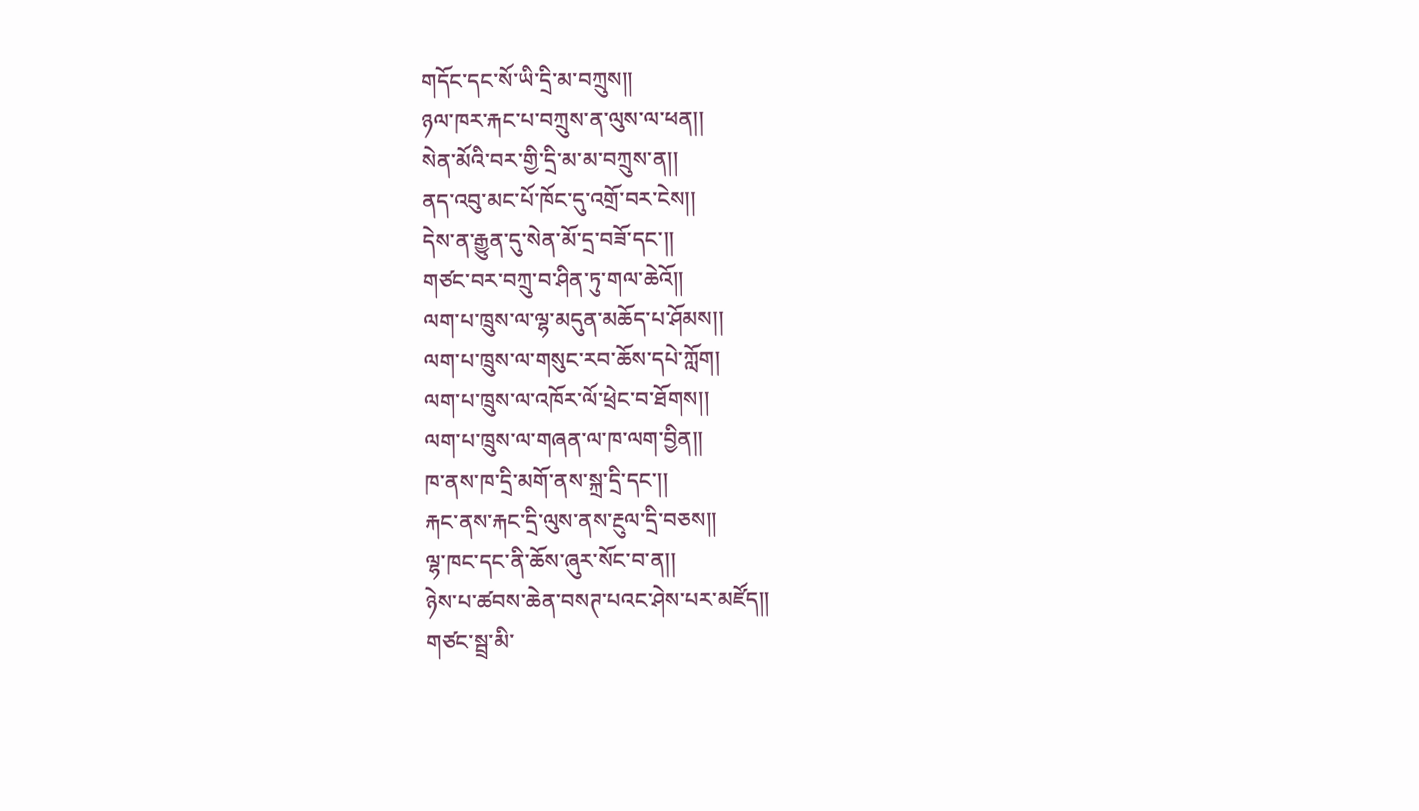གདོང་དང་སོ་ཡི་དྲི་མ་བཀྲུས།།
ཉལ་ཁར་རྐང་པ་བཀྲུས་ན་ལུས་ལ་ཕན།།
སེན་མོའི་བར་གྱི་དྲི་མ་མ་བཀྲུས་ན།།
ནད་འབུ་མང་པོ་ཁོང་དུ་འགྲོ་བར་ངེས།།
དེས་ན་རྒྱུན་དུ་སེན་མོ་དྲ་བཟོ་དང་།།
གཙང་བར་བཀྲུ་བ་ཤིན་ཏུ་གལ་ཆེའོ།།
ལག་པ་ཁྲུས་ལ་ལྷ་མདུན་མཆོད་པ་ཤོམས།།
ལག་པ་ཁྲུས་ལ་གསུང་རབ་ཆོས་དཔེ་ཀློག།
ལག་པ་ཁྲུས་ལ་འཁོར་ལོ་ཕྲེང་བ་ཐོགས།།
ལག་པ་ཁྲུས་ལ་གཞན་ལ་ཁ་ལག་བྱིན།།
ཁ་ནས་ཁ་དྲི་མགོ་ནས་སྐྲ་དྲི་དང་།།
རྐང་ནས་རྐང་དྲི་ལུས་ནས་རྔུལ་དྲི་བཅས།།
ལྷ་ཁང་དང་ནི་ཆོས་ཞུར་སོང་བ་ན།།
ཉེས་པ་ཚབས་ཆེན་བསཊ་པའང་ཤེས་པར་མཛོད།།
གཙང་སྦྲ་མི་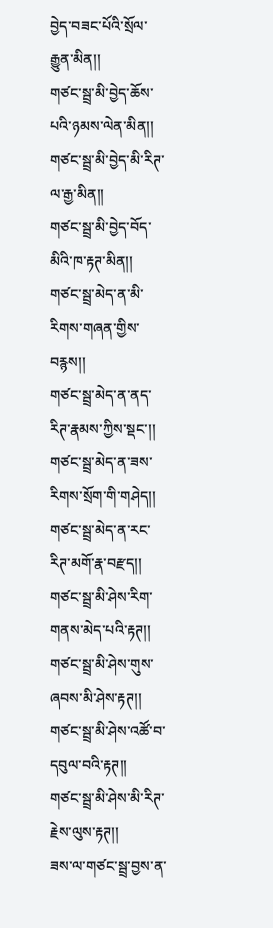བྱེད་བཟང་པོའི་སྲོལ་རྒྱུན་མིན།།
གཙང་སྦྲ་མི་བྱེད་ཆོས་པའི་ཉམས་ལེན་མིན།།
གཙང་སྦྲ་མི་བྱེད་མི་རིཊ་ལ་རྒྱ་མིན།།
གཙང་སྦྲ་མི་བྱེད་བོད་མིའི་ཁ་རྟཊ་མིན།།
གཙང་སྦྲ་མེད་ན་མི་རིགས་གཞན་གྱིས་བརྙས།།
གཙང་སྦྲ་མེད་ན་ནད་རིཊ་རྣམས་ཀྱིས་སྡང་།།
གཙང་སྦྲ་མེད་ན་ཟས་རིགས་སྲོག་གི་གཤེད།།
གཙང་སྦྲ་མེད་ན་རང་རིཊ་མགོ་རྣ་བརྫད།།
གཙང་སྦྲ་མི་ཤེས་རིག་གནས་མེད་པའི་རྟཊ།།
གཙང་སྦྲ་མི་ཤེས་གུས་ཞབས་མི་ཤེས་རྟཊ།།
གཙང་སྦྲ་མི་ཤེས་འཚོ་བ་དབུལ་བའི་རྟཊ།།
གཙང་སྦྲ་མི་ཤེས་མི་རིཊ་རྗེས་ལུས་རྟཊ།།
ཟས་ལ་གཙང་སྦྲ་བྱས་ན་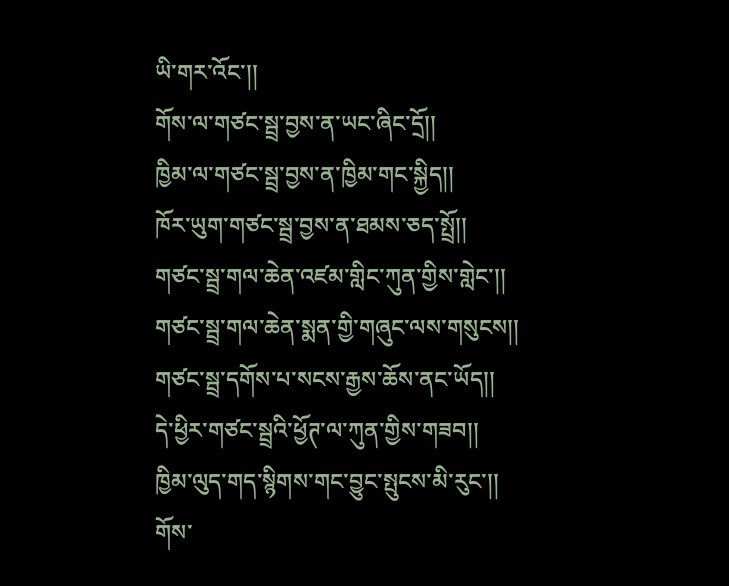ཡི་གར་འོང་།།
གོས་ལ་གཙང་སྦྲ་བྱས་ན་ཡང་ཞིང་དྲོ།།
ཁྱིམ་ལ་གཙང་སྦྲ་བྱས་ན་ཁྱིམ་གང་སྐྱིད།།
ཁོར་ཡུག་གཙང་སྦྲ་བྱས་ན་ཐམས་ཅད་སྤྲོ།།
གཙང་སྦྲ་གལ་ཆེན་འཛམ་གླིང་ཀུན་གྱིས་གླེང་།།
གཙང་སྦྲ་གལ་ཆེན་སྨན་གྱི་གཞུང་ལས་གསུངས།།
གཙང་སྦྲ་དགོས་པ་སངས་རྒྱས་ཆོས་ནང་ཡོད།།
དེ་ཕྱིར་གཙང་སྦྲའི་ཕྱོཊ་ལ་ཀུན་གྱིས་གཟབ།།
ཁྱིམ་ལུད་གད་སྙིགས་གང་བྱུང་སྤུངས་མི་རུང་།།
གོས་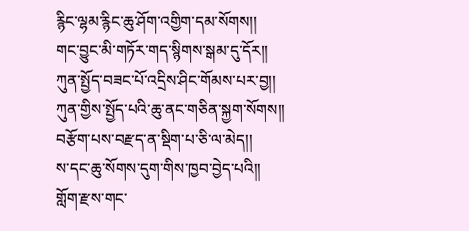རྙིང་ལྷམ་རྙིང་ཆུ་ཤོག་འགྱིག་དམ་སོགས།།
གང་བྱུང་མི་གཏོར་གད་སྙིགས་སྒམ་དུ་དོར།།
ཀུན་སྤྱོད་བཟང་པོ་འདྲིས་ཤིང་གོམས་པར་བྱ།།
ཀུན་གྱིས་སྤྱོད་པའི་ཆུ་ནང་གཅིན་སྐྱག་སོགས།།
བརྩོག་པས་བརྫད་ན་སྡིག་པ་ཅི་ལ་མེད།།
ས་དང་ཆུ་སོགས་དུག་གིས་ཁྱབ་བྱེད་པའི།།
གློག་རྫས་གང་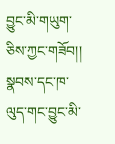བྱུང་མི་གཡུག་ཅིས་ཀྱང་གཟོབ།།
སྣབས་དང་ཁ་ལུད་གང་བྱུང་མི་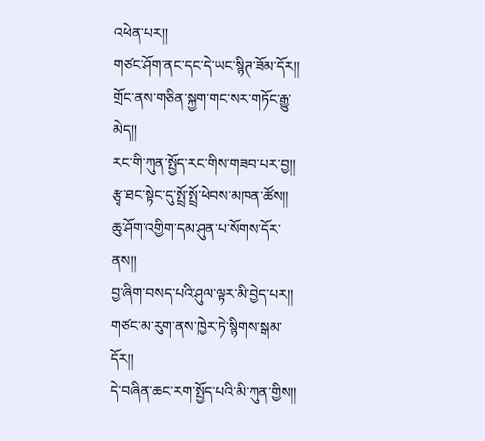འཕེན་པར།།
གཙང་ཤོག་ནང་དང་དེ་ཡང་སྙིཊ་ཟོམ་དོར།།
གྲོང་ནས་གཅིན་སྐྱག་གང་སར་གཏོང་རྒྱུ་མེད།།
རང་གི་ཀུན་སྤྱོད་རང་གིས་གཟབ་པར་བྱ།།
རྩྭ་ཐང་སྟེང་དུ་སྤྲོ་སྤྲོ་ཕེབས་མཁན་ཚོས།།
ཆུ་ཤོག་འགྱིག་དམ་ཤུན་པ་སོགས་དོར་ནས།།
བྱ་ཞིག་བསད་པའི་ཤུལ་ལྟར་མི་བྱེད་པར།།
གཙང་མ་རུག་ནས་ཁྱེར་ཏེ་སྙིགས་སྒམ་དོར།།
དེ་བཞིན་ཆང་རག་སྤྱོད་པའི་མི་ཀུན་གྱིས།།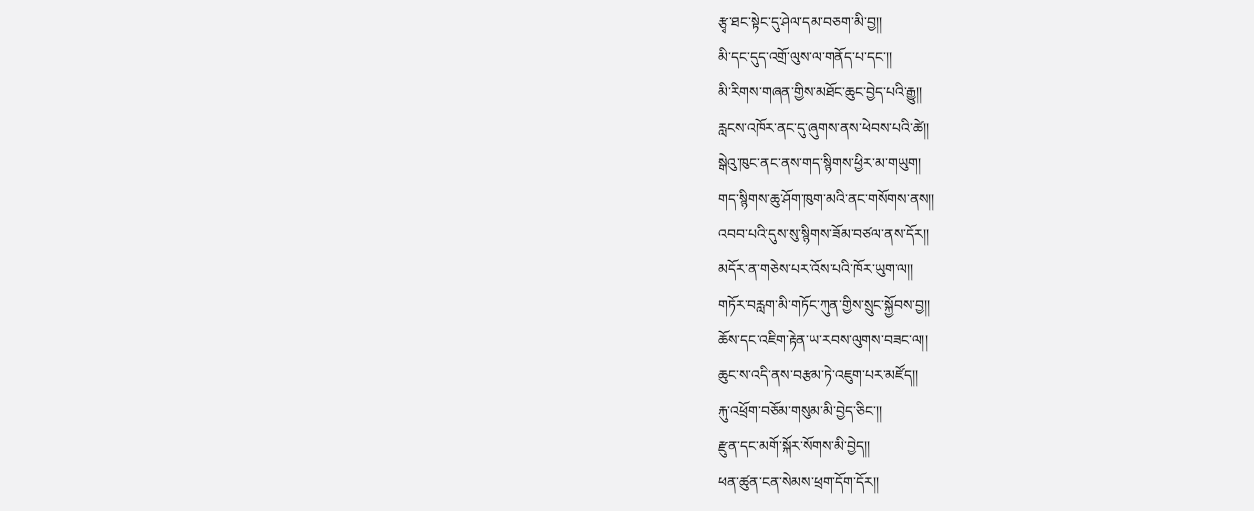རྩྭ་ཐང་སྟེང་དུ་ཤེལ་དམ་བཅག་མི་བྱ།།
མི་དང་དུད་འགྲོ་ལུས་ལ་གནོད་པ་དང་།།
མི་རིགས་གཞན་གྱིས་མཐོང་ཆུང་བྱེད་པའི་རྒྱུ།།
རླངས་འཁོར་ནང་དུ་ཞུགས་ནས་ཕེབས་པའི་ཚེ།།
སྒེའུ་ཁུང་ནང་ནས་གད་སྙིགས་ཕྱིར་མ་གཡུག།
གད་སྙིགས་ཆུ་ཤོག་ཁུག་མའི་ནང་གསོགས་ནས།།
འབབ་པའི་དུས་སུ་སྙིགས་ཟོམ་བཙལ་ནས་དོར།།
མདོར་ན་གཅེས་པར་འོས་པའི་ཁོར་ཡུག་ལ།།
གཏོར་བརླག་མི་གཏོང་ཀུན་གྱིས་སྲུང་སྐྱོབས་བྱ།།
ཆོས་དང་འཇིག་རྟེན་ཡ་རབས་ལུགས་བཟང་ལ།།
ཆུང་ས་འདི་ནས་བརྩམ་ཏེ་འཇུག་པར་མཛོད།།
རྐུ་འཕྲོག་བཅོམ་གསུམ་མི་བྱེད་ཅིང་།།
རྫུན་དང་མགོ་སྐོར་སོགས་མི་བྱེད།།
ཕན་ཚུན་ངན་སེམས་ཕྲག་དོག་དོར།།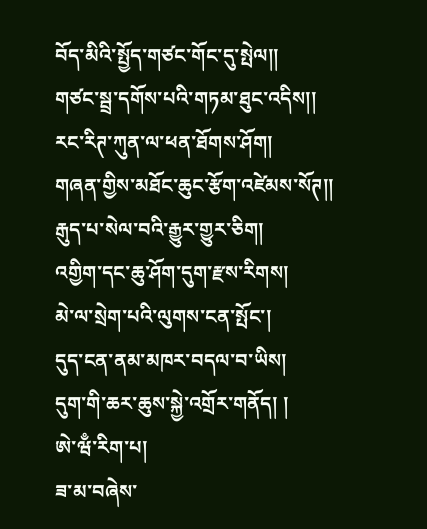བོད་མིའི་སྤྱོད་གཙང་གོང་དུ་སྤེལ།།
གཙང་སྦྲ་དགོས་པའི་གཏམ་ཐུང་འདིས།།
རང་རིཊ་ཀུན་ལ་ཕན་ཐོགས་ཤོག།
གཞན་གྱིས་མཐོང་ཆུང་རྩོག་འཛེམས་སོཊ།།
རྒུད་པ་སེལ་བའི་རྒྱུར་གྱུར་ཅིག།
འགྱིག་དང་ཆུ་ཤོག་དུག་རྫས་རིགས།
མེ་ལ་སྲེག་པའི་ལུགས་ངན་སྤོང་།
དུད་ངན་ནམ་མཁར་བདལ་བ་ཡིས།
དུག་གི་ཆར་ཆུས་སྐྱེ་འགྲོར་གནོད། །
ཨེ་ཝྃ་རིག་པ།
ཟ་མ་བཞེས་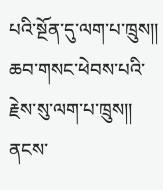པའི་སྔོན་དུ་ལག་པ་ཁྲུས།།
ཆབ་གསང་ཕེབས་པའི་རྗེས་སུ་ལག་པ་ཁྲུས།།
ནངས་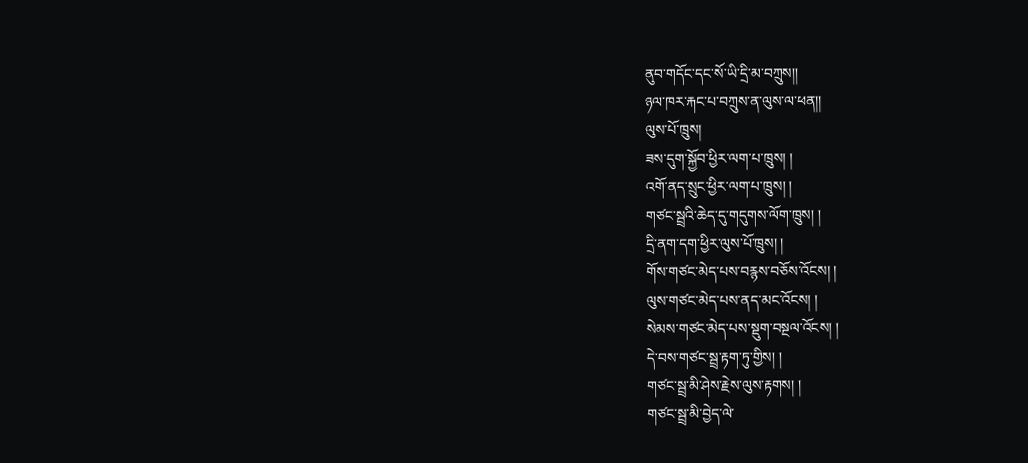ནུབ་གདོང་དང་སོ་ཡི་དྲི་མ་བཀྲུས།།
ཉལ་ཁར་རྐང་པ་བཀྲུས་ན་ལུས་ལ་ཕན།།
ལུས་པོ་ཁྲུས།
ཟས་དུག་སྐྱོབ་ཕྱིར་ལག་པ་ཁྲུས། །
འགོ་ནད་སྲུང་ཕྱིར་ལག་པ་ཁྲུས། །
གཙང་སྦྲའི་ཆེད་དུ་གདུགས་ལོག་ཁྲུས། །
དྲི་ནག་དག་ཕྱིར་ལུས་པོ་ཁྲུས། །
གོས་གཙང་མེད་པས་བརྙས་བཅོས་འོངས། །
ལུས་གཙང་མེད་པས་ནད་མང་འོངས། །
སེམས་གཙང་མེད་པས་སྡུག་བསྔལ་འོངས། །
དེ་བས་གཙང་སྦྲ་རྟག་ཏུ་གྱིས། །
གཙང་སྦྲ་མི་ཤེས་རྗེས་ལུས་རྟགས། །
གཙང་སྦྲ་མི་བྱེད་ལེ་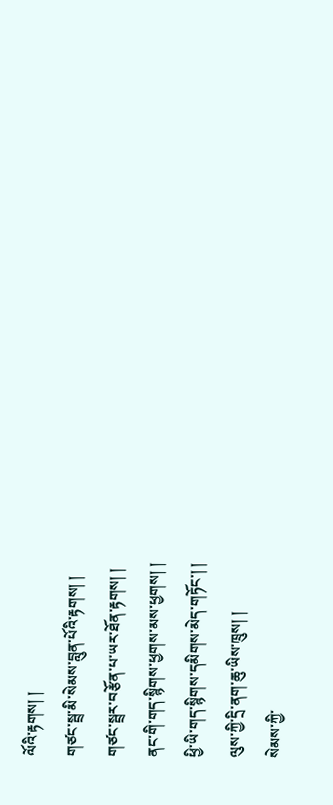ལོའི་རྟགས། །
གཙང་སྦྲ་མི་སེམས་བླུན་པོའི་རྟགས། །
གཙང་སྦྲར་བརྩོན་པ་ཡར་ཐོན་རྟགས། །
ནང་གི་གད་སྙིགས་ཕྱགས་མས་ཕྱགས། །
ཕྱི་ཡི་གད་སྙིགས་དམིགས་མེད་གཏོང་། །
ལུས་ཀྱི་དྲི་ནག་ཆུ་ཡིས་ཁྲུས། །
སེམས་ཀྱི་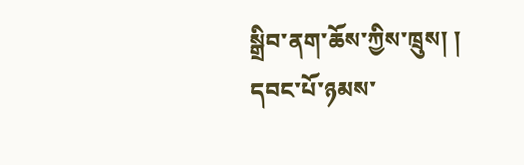སྒྲིབ་ནག་ཆོས་ཀྱིས་ཁྲུས། །
དབང་པོ་ཉམས་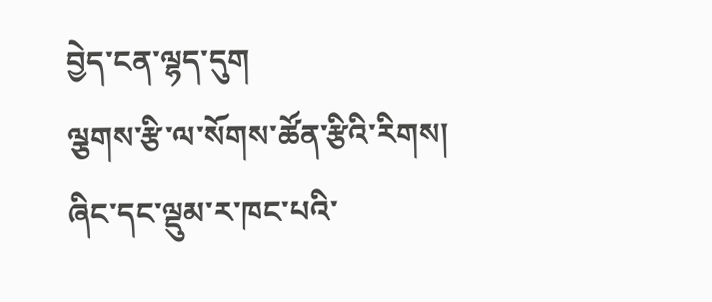བྱེད་ངན་ལྷད་དུག
ལྕགས་རྩི་ལ་སོགས་ཚོན་རྩིའི་རིགས།
ཞིང་དང་ལྡུམ་ར་ཁང་པའི་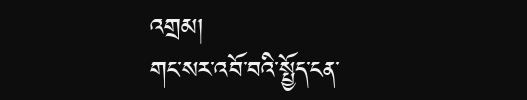འགྲམ།
གང་སར་འབོ་བའི་སྤྱོད་ངན་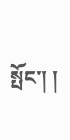སྤོང་། །